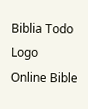Biblia Todo Logo
Online Bible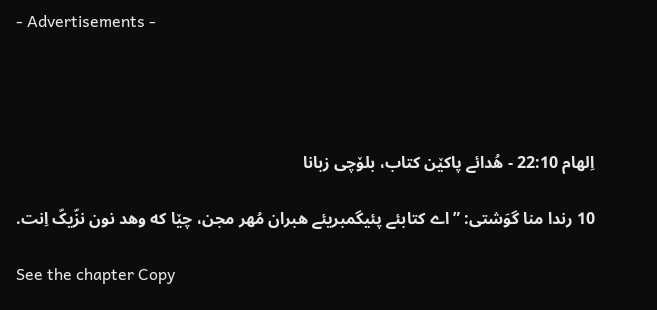- Advertisements -




اِلهام 22:10 - هُدائے پاکێن کتاب، بلۆچی زبانا

10 رندا منا گوَشتی: ”اے کتابئے پئیگمبریئے هبران مُهر مجن، چێا که وهد نون نزّیکّ اِنت.

See the chapter Copy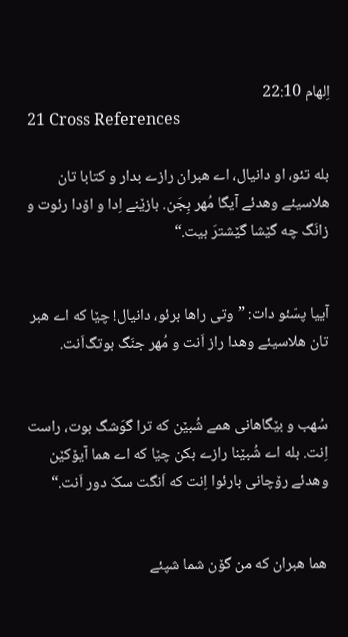اِلهام 22:10
21 Cross References

بله تئو، او دانیال، اے هبران رازے بدار و کتابا تان هلاسیئے وهدئے آیگا مُهر بِجَن. بازێنے اِدا و اۆدا رئوت و زانَگ چه گێشا گێشترَ بیت.“


آییا پسّئو دات: ”وتی راها برئو، دانیال! چێا که اے هبر تان هلاسیئے وهدا راز اَنت و مُهر جنَگ بوتگ‌اَنت.


سُهب و بێگاهانی همے شُبێن که ترا گوَشگ بوت، راست اِنت. بله اے شُبێنا رازے بکن چێا که اے هما آیۆکێن وهدئے رۆچانی بارئوا اِنت که اَنگت سکّ دور اَنت.“


هما هبران که من گۆن شما شپئے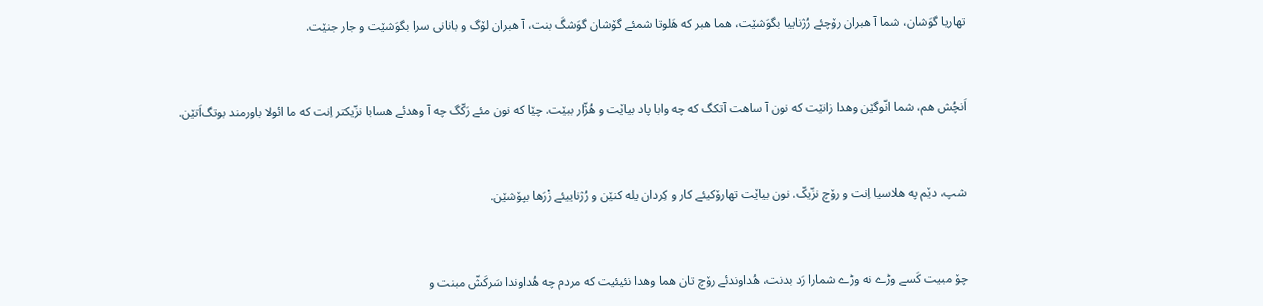تهاریا گوَشان، شما آ هبران رۆچئے رُژناییا بگوَشێت، هما هبر که هَلوتا شمئے گۆشان گوَشگَ بنت، آ هبران لۆگ و بانانی سرا بگوَشێت و جار جنێت.


اَنچُش هم، شما انّوگێن وهدا زانێت که نون آ ساهت آتکگ که چه وابا پاد بیاێت و هُژّار ببێت. چێا که نون مئے رَکّگ چه آ وهدئے هسابا نزّیکتر اِنت که ما ائولا باورمند بوتگ‌اَتێن.


شپ، دێم په هلاسیا اِنت و رۆچ نزّیکّ. نون بیاێت تهارۆکیئے کار و کِردان یله کنێن و رُژناییئے زْرَها بپۆشێن.


چۆ مبیت کَسے وڑے نه وڑے شمارا رَد بدنت، هُداوندئے رۆچ تان هما وهدا نئیئیت که مردم چه هُداوندا سَرکَشّ مبنت و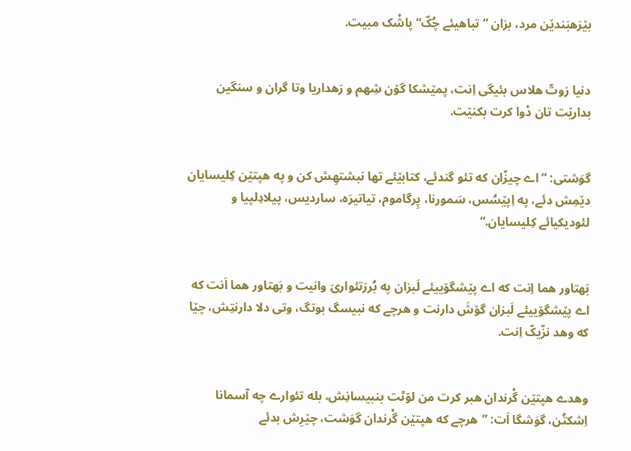بێرَهبَندێن مرد، بزان ”تباهیئے چُکّ“ پاشْک مبیت.


دنیا زوتّ هلاس بئیگی اِنت، پمێشکا گۆن شِهم و رَهداریا وتا گران و سنگین بدارێت تان دْوا کرت بکنێت.


گوَشتی: ”اے چیزّان که تئو گندئے، کتابێئے تها نبشتهِش کن و په هپتێن کِلیسایان دێمِش دئے، په اِپێسُس، سَمورنا، پِرگاموم، تیاتیرَه، ساردیس، پیلادِلپیا و لئودیکیائے کِلیسایان.“


بَهتاور هما اِنت که اے پێشگۆییئے لَبزان په بُرزتئواریَ وانیت و بَهتاور هما اَنت که اے پێشگۆییئے لَبزان گۆشَ دارنت و هرچے که نبیسگ بوتگ، وتی دلا دارنتِش، چێا که وهد نزّیکّ اِنت.


وهدے هپتێن گْرندان هبر کرت من لۆٹت بنبیسانِش، بله تئوارے چه آسمانا اِشکتُن، گوَشگا اَت: ”هرچے که هپتێن گْرندان گوَشت، چێرِش بدئے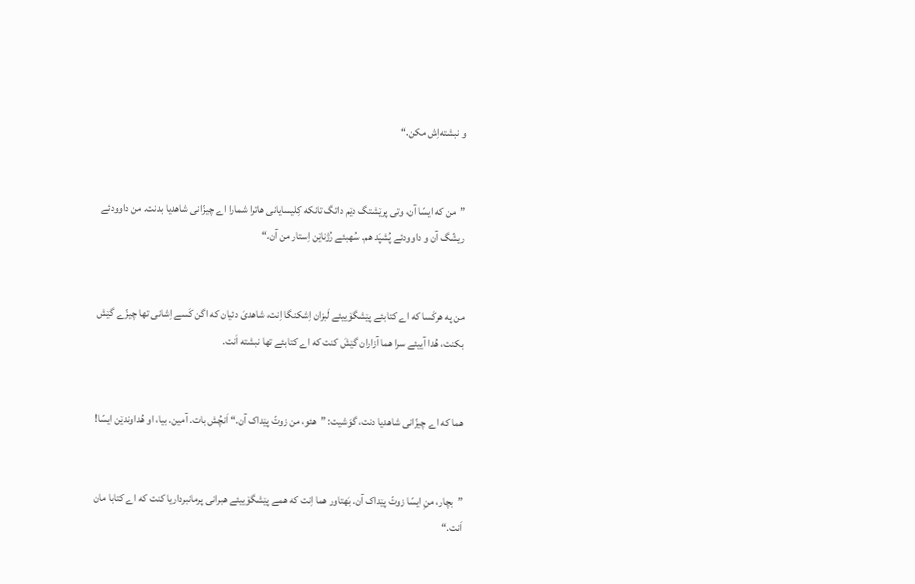و نبشته‌اِش مکن.“


”من که ایسّا آن، وتی پرێشتگ دێم داتگ تانکه کِلیسایانی هاترا شمارا اے چیزّانی شاهدیا بدنت. من داوودئے ریشّگ آن و داوودئے پُشپَد هم. سُهبئے رُژناێن اِستار من آن.“


من په هرکَسا که اے کتابئے پێشگۆییئے لَبزان اِشکنگا اِنت، شاهدیَ دئیان که اگن کَسے اِشانی تها چیزّے گێش بکنت، هُدا آییئے سرا هما آزاران گێشَ کنت که اے کتابئے تها نبشته اَنت.


هما که اے چیزّانی شاهدیا دنت، گوَشیت: ”هئو، من زوتّ پێداک آن.“ اَنچُش بات. آمین. بیا، او هُداوندێن ایسّا!


”بچار، منِ ایسّا زوتّ پێداک آن. بَهتاور هما اِنت که همے پێشگۆییئے هبرانی پرمانبرداریا کنت که اے کتابا مان اَنت.“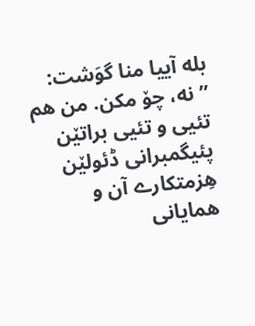بله آییا منا گوَشت: ”نه، چۆ مکن. من هم تئیی و تئیی براتێن پئیگمبرانی ڈئولێن هِزمتکارے آن و همایانی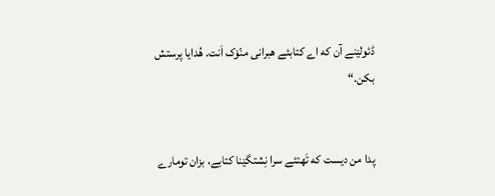ڈئولێنے آن که اے کتابئے هبرانی منّۆک اَنت. هُدایا پرستش بکن.“


پدا من دیست که تَهتئے سرا نِشتگێنا کتابے، بزان تومارے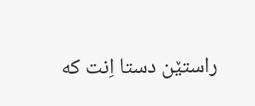راستێن دستا اِنت که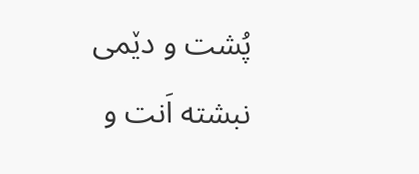پُشت و دێمی نبشته اَنت و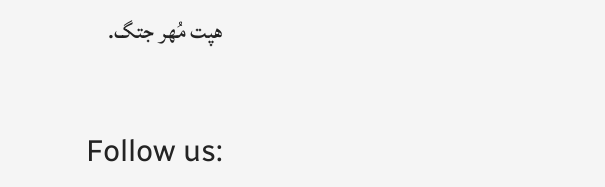هپت مُهر جتگ.


Follow us: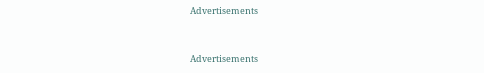Advertisements


Advertisements